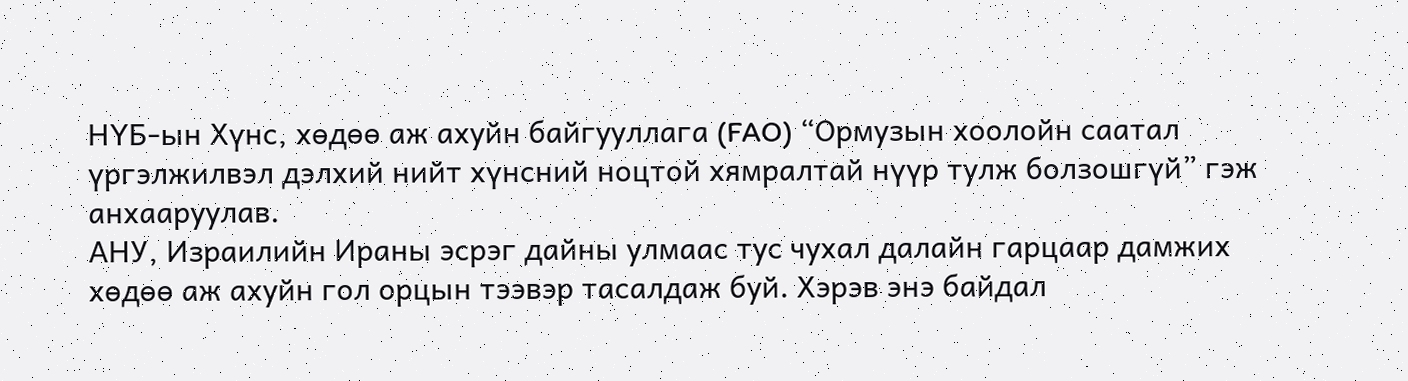НҮБ-ын Хүнс, хөдөө аж ахуйн байгууллага (FAO) “Ормузын хоолойн саатал үргэлжилвэл дэлхий нийт хүнсний ноцтой хямралтай нүүр тулж болзошгүй” гэж анхааруулав.
АНУ, Израилийн Ираны эсрэг дайны улмаас тус чухал далайн гарцаар дамжих хөдөө аж ахуйн гол орцын тээвэр тасалдаж буй. Хэрэв энэ байдал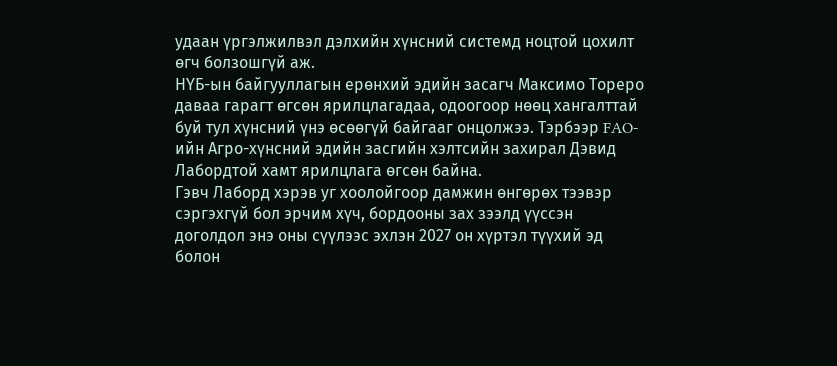удаан үргэлжилвэл дэлхийн хүнсний системд ноцтой цохилт өгч болзошгүй аж.
НҮБ-ын байгууллагын ерөнхий эдийн засагч Максимо Тореро даваа гарагт өгсөн ярилцлагадаа, одоогоор нөөц хангалттай буй тул хүнсний үнэ өсөөгүй байгааг онцолжээ. Тэрбээр FAO-ийн Агро-хүнсний эдийн засгийн хэлтсийн захирал Дэвид Лабордтой хамт ярилцлага өгсөн байна.
Гэвч Лаборд хэрэв уг хоолойгоор дамжин өнгөрөх тээвэр сэргэхгүй бол эрчим хүч, бордооны зах зээлд үүссэн доголдол энэ оны сүүлээс эхлэн 2027 он хүртэл түүхий эд болон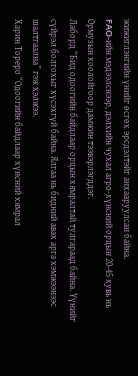жижиглэнгийн үнийг өсгөх эрсдэлтэйг анхааруулсан байна.
FAO-ийн мэдээлснээр, дэлхийн чухал агро-хүнсний орцын 20-45 хувь нь Ормузын хоолойгоор дамжин тээвэрлэгддэг.
Лаборд “Бид одоогийн байдлаар орцын хямралтай тулгараад байна. Үүнийг сүйрэл болгохыг хүсэхгүй байна. Ялгаа нь бидний авах арга хэмжээнээс шалтгаална” гэж хэлжээ.
Харин Тореро “Одоогийн байдлаар хүнсний хямрал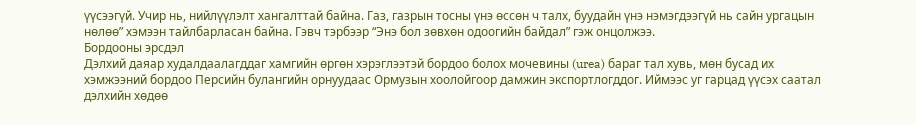үүсээгүй. Учир нь, нийлүүлэлт хангалттай байна. Газ, газрын тосны үнэ өссөн ч талх, буудайн үнэ нэмэгдээгүй нь сайн ургацын нөлөө” хэмээн тайлбарласан байна. Гэвч тэрбээр “Энэ бол зөвхөн одоогийн байдал” гэж онцолжээ.
Бордооны эрсдэл
Дэлхий даяар худалдаалагддаг хамгийн өргөн хэрэглээтэй бордоо болох мочевины (urea) бараг тал хувь, мөн бусад их хэмжээний бордоо Персийн булангийн орнуудаас Ормузын хоолойгоор дамжин экспортлогддог. Иймээс уг гарцад үүсэх саатал дэлхийн хөдөө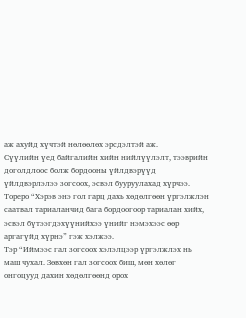аж ахуйд хүчтэй нөлөөлөх эрсдэлтэй аж.
Сүүлийн үед байгалийн хийн нийлүүлэлт, тээврийн доголдлоос болж бордооны үйлдвэрүүд үйлдвэрлэлээ зогсоох, эсвэл бууруулахад хүрчээ.
Тореро “Хэрэв энэ гол гарц дахь хөдөлгөөн үргэлжлэн саатвал тариаланчид бага бордоогоор тариалан хийх, эсвэл бүтээгдэхүүнийхээ үнийг нэмэхээс өөр аргагүйд хүрнэ” гэж хэлжээ.
Тэр “Иймээс гал зогсоох хэлэлцээр үргэлжлэх нь маш чухал. Зөвхөн гал зогсоох биш, мөн хөлөг онгоцууд дахин хөдөлгөөнд орох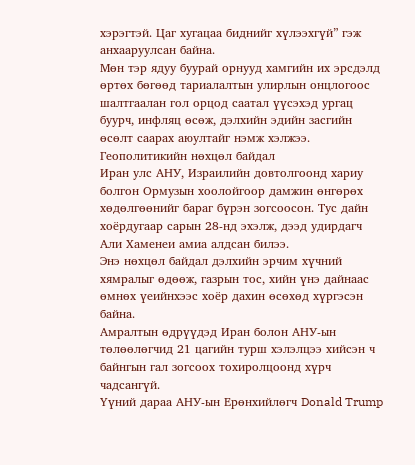хэрэгтэй. Цаг хугацаа биднийг хүлээхгүй” гэж анхааруулсан байна.
Мөн тэр ядуу буурай орнууд хамгийн их эрсдэлд өртөх бөгөөд тариалалтын улирлын онцлогоос шалтгаалан гол орцод саатал үүсэхэд ургац буурч, инфляц өсөж, дэлхийн эдийн засгийн өсөлт саарах аюултайг нэмж хэлжээ.
Геополитикийн нөхцөл байдал
Иран улс АНУ, Израилийн довтолгоонд хариу болгон Ормузын хоолойгоор дамжин өнгөрөх хөдөлгөөнийг бараг бүрэн зогсоосон. Тус дайн хоёрдугаар сарын 28-нд эхэлж, дээд удирдагч Али Хаменеи амиа алдсан билээ.
Энэ нөхцөл байдал дэлхийн эрчим хүчний хямралыг өдөөж, газрын тос, хийн үнэ дайнаас өмнөх үеийнхээс хоёр дахин өсөхөд хүргэсэн байна.
Амралтын өдрүүдэд Иран болон АНУ-ын төлөөлөгчид 21 цагийн турш хэлэлцээ хийсэн ч байнгын гал зогсоох тохиролцоонд хүрч чадсангүй.
Үүний дараа АНУ-ын Ерөнхийлөгч Donald Trump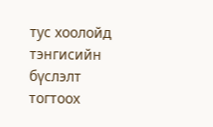тус хоолойд тэнгисийн бүслэлт тогтоох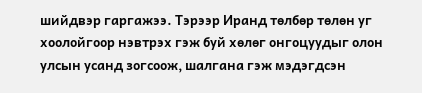шийдвэр гаргажээ. Тэрээр Иранд төлбөр төлөн уг хоолойгоор нэвтрэх гэж буй хөлөг онгоцуудыг олон улсын усанд зогсоож, шалгана гэж мэдэгдсэн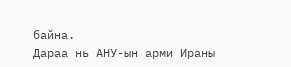байна.
Дараа нь АНУ-ын арми Ираны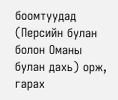боомтуудад (Персийн булан болон Оманы булан дахь) орж, гарах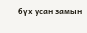бүх усан замын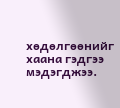хөдөлгөөнийг хаана гэдгээ мэдэгджээ.